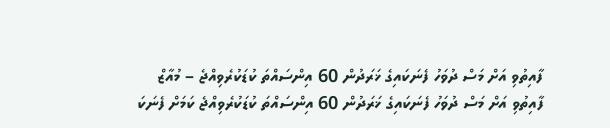ފާއިތުވި އަށް މަސް ދުވަހު ފެނަކައިގެ ޚަރަދުން 60 އިންސައްތަ ކުޑަކުރެވިއްޖެ – މުއާޒް
ފާއިތުވި އަށް މަސް ދުވަހު ފެނަކައިގެ ޚަރަދުން 60 އިންސައްތަ ކުޑަކުރެވިއްޖެ ކަމަށް ފެނަކަ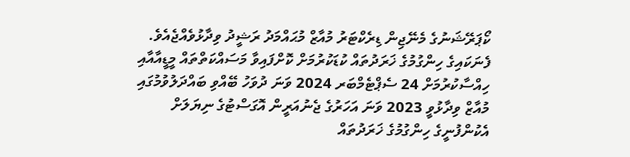ކޯޕަރޭޝަނުގެ މެނޭޖިން ޑިރެކްޓަރު މުއާޒް މުޙައްމަދު ރަޝީދު ވިދާޅުވެއްޖެއެވެ.
ފެނަކައިގެ ހިންގުމުގެ ޚަރަދުތައް ކުޑަކުރުމަށް ކޮށްފައިވާ މަސައްކަތްތައް މީޑީއާއާއި ހިއްސާކުރުމަށް 24 ސެޕްޓެމްބަރ 2024 ވަނަ ދުވަހު ބޭއްވި ބައްދަލުވުމުގައި މުއާޒް ވިދާޅުވީ 2023 ވަނަ އަހަރުގެ ޖެނުއަރީން އޮގަސްޓުގެ ނިޔަލަށް އެކުންފުނީގެ ހިންގުމުގެ ޚަރަދުތައް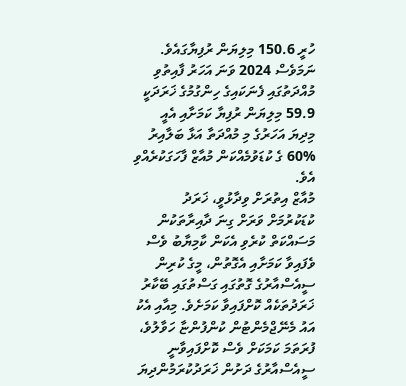ހުރީ 150.6 މިލިޔަން ރުފިޔާގައެވެ. ނަމަވެސް 2024 ވަނަ އަހަރު ފާއިތުވި މުއްދަތުގައި ފެނަކައިގެ ހިންގުމުގެ ޚަރަދަކީ 59.9 މިލިޔަން ރުފިޔާ ކަމަށާއި އެއީ މިދިޔަ އަހަރުގެ މި މުއްދަތާ އަޅާ ބަލާއިރު %60 ގެ ކުޑަވުމެއްކަން މުއާޒް ފާހަގަކުރެއްވި އެވެ.
މުއާޒް އިތުރަށް ވިދާޅުވީ، ޚަރަދު ކުޑަކުރުމަށް ވަރަށް ގިނަ ދާއިރާތަކުން މަސައްކަތް ކުރެވި އެކަން ކާމިޔާބު ވެސް ވެފައިވާ ކަމަށާއި އެގޮތުން، މީގެ ކުރިން ސީއެސްއާރުގެ ގޮތުގައި ގަސްތުގައި ބޭކާރު ޚަރަދުތަކެއް ކޮށްފައިވާ ކަމަށެވެ. މިއާއި އެކު އައު މެނޭޖްމެންޓުން ކުންފުންޏާ ހަވާލުވެ، ފުރަތަމަ ކަމަކަށް ވެސް ކޮށްފައިވާނީ ސީއެސްއާރުގެ ދަށުން ޚަރަދުކުރަމުންދިޔަ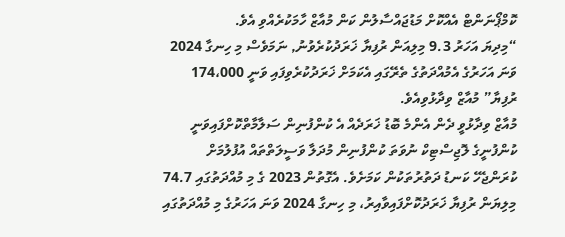ކޮމްޕޯނަންޓް އެއްކޮށް މަޑުޖައްސާލުން ކަން މުއާޒް ހާމަކުރެއްވި އެވެ.
“މިދިޔަ އަހަރު 9.3 މިލިއަން ރުފިޔާ ޚަރަދުކުރެވުނު, ނަމަވެސް މި ހިނގާ 2024 ވަނަ އަހަރުގެ އެމުއްދަތުގެ ތެރޭގައި އެކަމަށް ޚަރަދުކުރެވިފައި ވަނީ 174،000 ރުފިޔާ” މުއާޒް ވިދާޅުވިއެވެ.
މުއާޒް ވިދާޅުވީ ދެން އެންމެ ބޮޑު ޚަރަދެއް އެ ކުންފުނިން ސަލާމާތްކޮށްފައިވަނީ ކުންފުނީގެ ލޮޖިސްޓިކް ނުވަތަ ކުންފުނިން މުދަލާ ވަސީލަތްތައް އުފުލުމަށް ކުރަންޖެހޭ ކަނޑު ދަތުރުތަކުން ކަމަށެވެ. އެގޮތުން 2023 ގެ މި މުއްދަތުގައި 74.7 މިލިޔަން ރުފިޔާ ޚަރަދުކޮށްފައިވާއިރު، މި ހިނގާ 2024 ވަނަ އަހަރުގެ މި މުއްދަތުގައި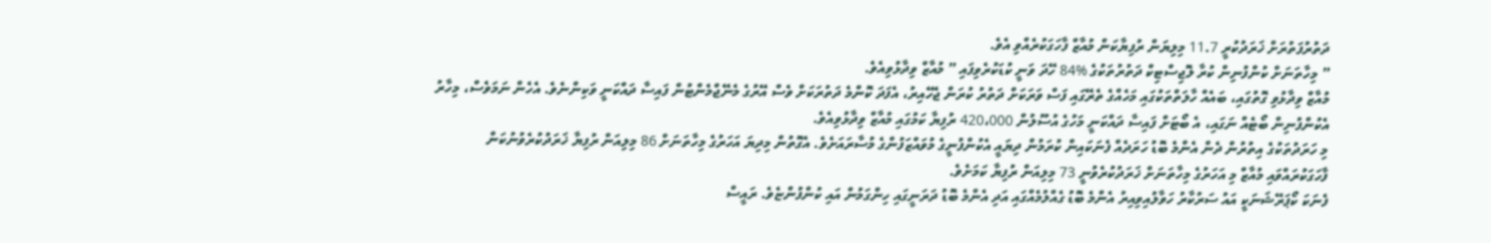ދަތުރުފަތުރަށް ޚަރަދުކުރީ 11.7 މިލިޔަން ރުފިޔާކަން މުއާޒް ފާހަގަކުރެއްވި އެވެ.
” މިހާތަނަށް ކުންފުނިން ކުރާ ލޮޖިސްޓިކް ދަތުރުތަކުގެ %84 ހޭދަ ވަނީ ކުޑަކުރެވިފައި ” މުއާޒް ވިދާޅުވިއެވެ.
މުއާޒް ވިދާޅުވި ގޮތުގައި، ބައެއް ހާލަތްތަކުގައި މަހެއްގެ ތެރޭގައި ފަސް ވަރަކަށް ދަތުރު ކުރަން ޖެހޭއިރު، އެފަދަ ކޮންމެ ދަތުރަކަށް ވެސް އޭރުގެ މެނޭޖްމެންޓުން ފައިސާ ދައްކަނީ ވަކިންނެވެ. އެހެން ނަމަވެސް، މިހާރު އެކުންފުނިން ބޯޓެއް ނަގައި، އެ ބޯޓަށް ފައިސާ ދައްކަނީ މަހުގެ އުސޫލުން 420،000 ރުފިޔާ ކަމުގައި މުއާޒް ވިދާޅުވިއެވެ.
މި ހަރަދުތަކުގެ އިތުރުން ދެން އެންމެ ބޮޑު ހަރަދެއް ފެނަކައިން ކުރަމުން ދިޔައީ އެކުންފުނީގެ މުވައްޒަފުންގެ މުސާރައަށެވެ. އެގޮތުން މިދިޔަ އަހަރުގެ މިހާތަނަށް 86 މިލިއަން ރުފިޔާ ޚަރަދުކުރެވުނުކަން ފާހަގަކުރައްވައި މުއާޒް މި އަހަރުގެ މިހާތަނަށް ޚަރަދުކުރެވުނީ 73 މިލިއަން ރުފިޔާ ކަމަށެވެ.
ފެނަކަ ކޯޕަރޭޝަނަކީ އައު ސަރުކާރު ހަވާލުއިވިއިރު އެންމެ ބޮޑު ގެއްލުމެއްގައި އަދި އެންމެ ބޮޑު ދަރަނީގައި ހިންގަމުން އައި ކުންފުންޏެވެ. ރައީސް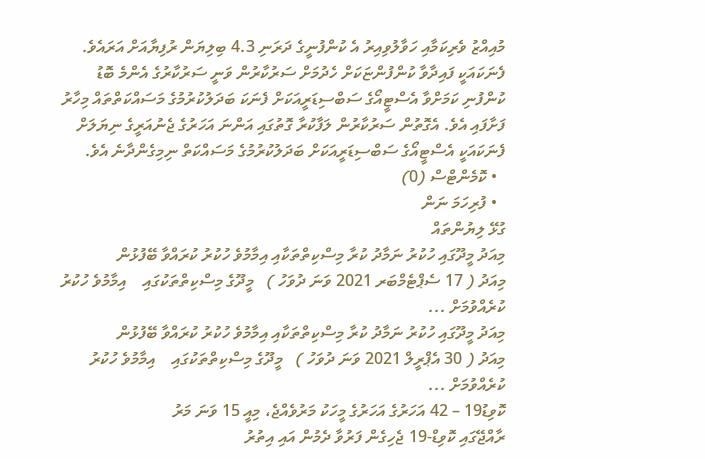މުއިއްޒު ވެރިކަމާއި ހަވާލުވިއިރު އެ ކުންފުނީގެ ދަރަނި 4.3 ބިލިޔަން ރުފިޔާއަށް އަރައެވެ.
ފެނަކައަކީ ފައިދާވާ ކުންފުންޏަކަށް ހެދުމަށް ސަރުކާރުން ވަނީ ސަރުކާރުގެ އެންމެ ބޮޑު ކުންފުނި ކަމަށްވާ އެސްޓީއޯގެ ސަބްސިޑަރީއަކަށް ފެނަކަ ބަދަލުކުރުމުގެ މަސައްކަތްތައް މިހާރު ފަށާފައި އެވެ. އެގޮތުން ސަރުކާރުން ލަފާކުރާ ގޮތުގައި އަންނަ އަހަރުގެ ޖެނުއަރީގެ ނިޔަލަށް ފެނަކައަކީ އެސްޓީއޯގެ ސަބްސިޑަރީއަކަށް ބަދަލުކުރުމުގެ މަސައްކަތް ނިމިގެންދާނެ އެވެ.
  • ކޮމެންޓްސް (0)
  • ފުރިހަމަ ނަން
ގުޅޭ ލިޔުންތައް
މިއަދު މީދޫގައި ހުކުރު ނަމާދު ކުރާ މިސްކިތްތަކާއި އިމާމުވެ ހުކުރު ކުރައްވާ ބޭފުޅުން
މިއަދު ( 17 ސެޕްޓެމްބަރ 2021 ވަނަ ދުވަހު )   މީދޫގެ މިސްކިތްތަކުގައި    އިމާމުވެ ހުކުރު ކުރެއްވުމަށް ...
މިއަދު މީދޫގައި ހުކުރު ނަމާދު ކުރާ މިސްކިތްތަކާއި އިމާމުވެ ހުކުރު ކުރައްވާ ބޭފުޅުން
މިއަދު ( 30 އެޕްރީލް 2021 ވަނަ ދުވަހު )   މީދޫގެ މިސްކިތްތަކުގައި    އިމާމުވެ ހުކުރު ކުރެއްވުމަށް ...
ކޮވިޑު19 – 42 އަހަރުގެ އަހަރުގެ މީހަކު މަރުވެއްޖެ، މިއީ 15 ވަނަ މަރު
ރާއްޖޭގައި ކޮވިޑް-19 ޖެހިގެން ފަރުވާ ދެމުން އައި އިތުރު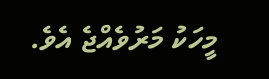މީހަކު މަރުވެއްޖެ އެވެ.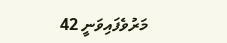މަރުވެފައިވަނީ 42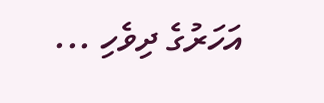އަހަރުގެ ދިވެހި ...